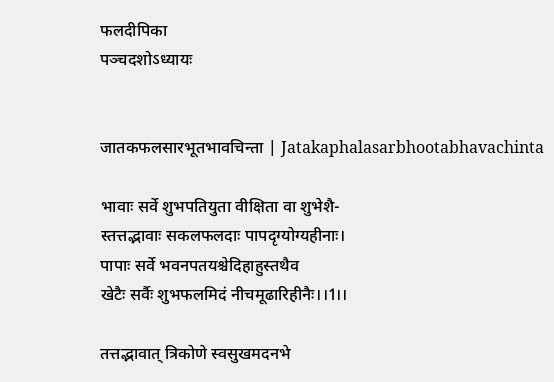फलदीपिका
पञ्चदशोऽध्यायः


जातकफलसारभूतभावचिन्ता | Jatakaphalasarbhootabhavachinta

भावाः सर्वे शुभपतियुता वीक्षिता वा शुभेशै-
स्तत्तद्भावाः सकलफलदाः पापदृग्योग्यहीनाः।
पापाः सर्वे भवनपतयश्चेदिहाहुस्तथैव
खेटैः सर्वैः शुभफलमिदं नीचमूढारिहीनैः।।1।।

तत्तद्भावात् त्रिकोणे स्वसुखमदनभे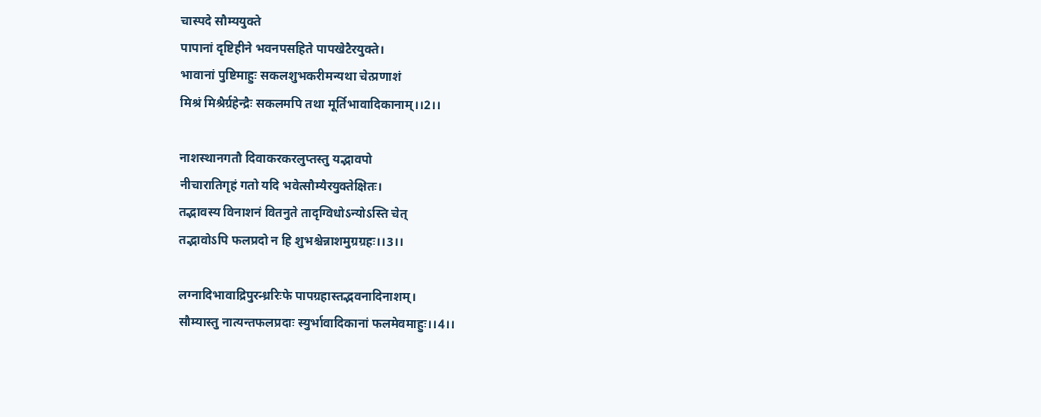चास्पदे सौम्ययुक्ते
पापानां दृष्टिहीने भवनपसहिते पापखेटैरयुक्ते।
भावानां पुष्टिमाहुः सकलशुभकरीमन्यथा चेत्प्रणाशं
मिश्रं मिश्रैर्ग्रहेन्द्रैः सकलमपि तथा मूर्तिभावादिकानाम्।।2।।

नाशस्थानगतौ दिवाकरकरलुप्तस्तु यद्भावपो
नीचारातिगृहं गतो यदि भवेत्सौम्यैरयुक्तेक्षितः।
तद्भावस्य विनाशनं वितनुते तादृग्विधोऽन्योऽस्ति चेत्
तद्भावोऽपि फलप्रदो न हि शुभश्चेन्नाशमुग्रग्रहः।।3।।

लग्नादिभावाद्रिपुरन्ध्ररिःफे पापग्रहास्तद्भवनादिनाशम्।
सौम्यास्तु नात्यन्तफलप्रदाः स्युर्भावादिकानां फलमेवमाहुः।।4।।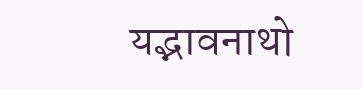यद्भावनाथो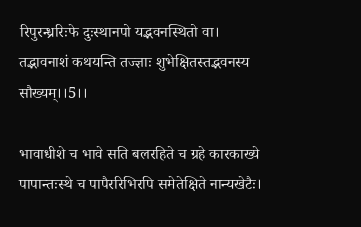रिपुरन्ध्ररिःफे दुःस्थानपो यद्भवनस्थितो वा।
तद्भावनाशं कथयन्ति तज्ज्ञाः शुभेक्षितस्तद्भवनस्य सौख्यम्।।5।।

भावाधीशे च भावे सति बलरहिते च ग्रहे कारकाख्ये
पापान्तःस्थे च पापैररिभिरपि समेतेक्षिते नान्यखेटैः।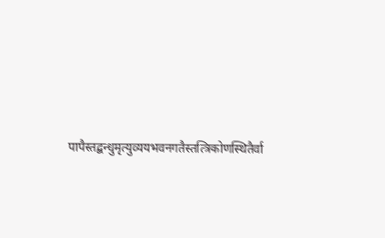पापैस्तद्बन्धुमृत्युव्ययभवनगतैस्तत्त्रिकोणस्थितैर्वा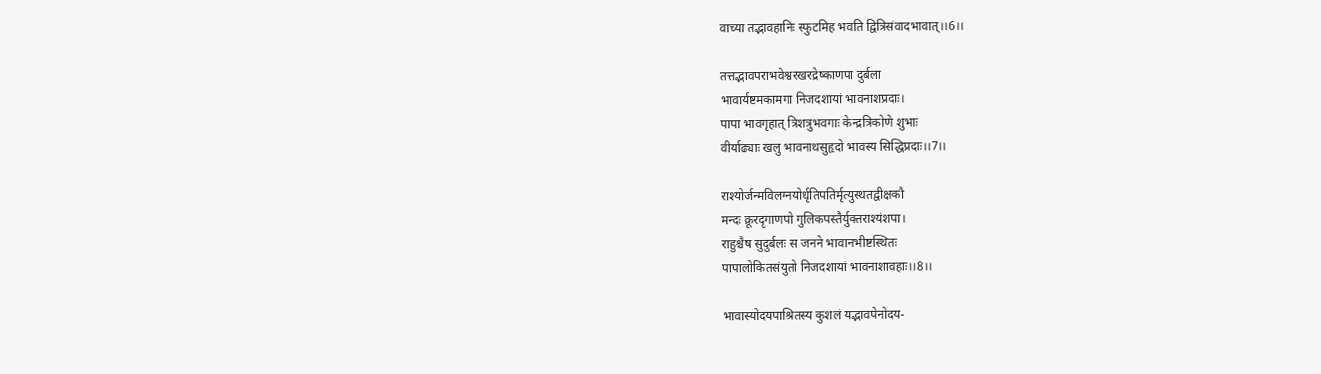वाच्या तद्भावहानिः स्फुटमिह भवति द्वित्रिसंवादभावात्।।6।।

तत्तद्भावपराभवेश्वरखरद्रेष्काणपा दुर्बला
भावार्यष्टमकामगा निजदशायां भावनाशप्रदाः।
पापा भावगृहात् त्रिशत्रुभवगाः केन्द्रत्रिकोणे शुभाः
वीर्याढ्याः खलु भावनाथसुहृदो भावस्य सिद्धिप्रदाः।।7।।

राश्योर्जन्मविलग्नयोर्धृतिपतिर्मृत्युस्थतद्वीक्षकौ
मन्दः क्रूरदृगाणपो गुलिकपस्तैर्युक्तराश्यंशपा।
राहुश्चैष सुदुर्बलः स जनने भावानभीष्टस्थितः
पापालोकितसंयुतो निजदशायां भावनाशावहाः।।8।।

भावास्योदयपाश्रितस्य कुशलं यद्भावपेनोदय-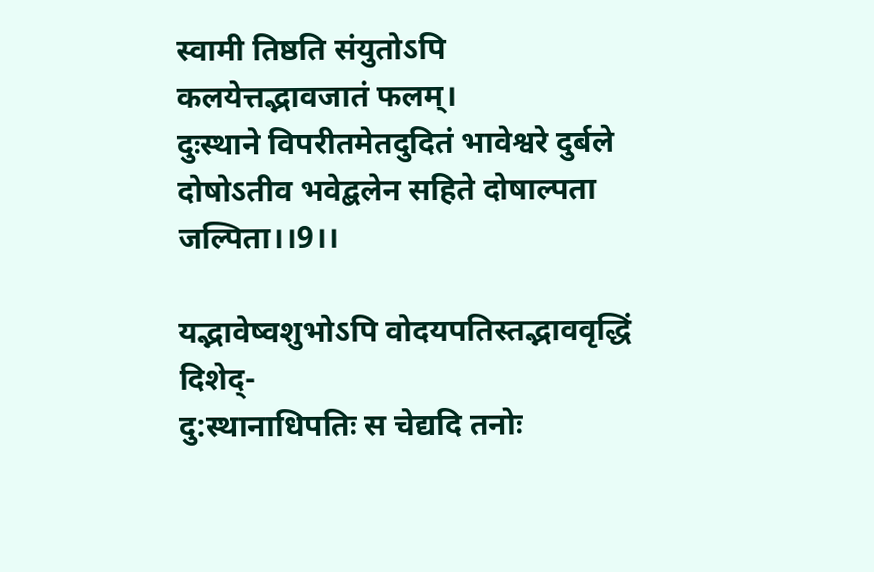स्वामी तिष्ठति संयुतोऽपि कलयेत्तद्भावजातं फलम्।
दुःस्थाने विपरीतमेतदुदितं भावेश्वरे दुर्बले दोषोऽतीव भवेद्बलेन सहिते दोषाल्पता जल्पिता।।9।।

यद्भावेष्वशुभोऽपि वोदयपतिस्तद्भाववृद्धिं दिशेद्-
दु:स्थानाधिपतिः स चेद्यदि तनोः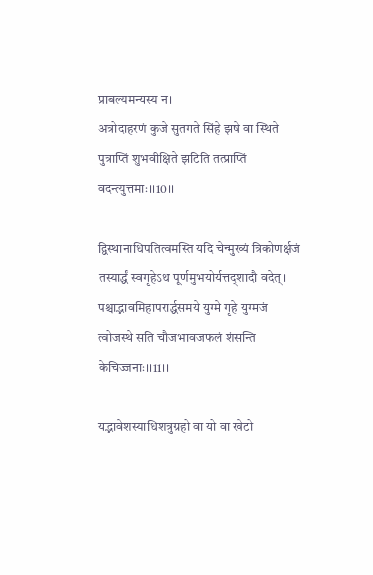प्राबल्यमन्यस्य न।
अत्रोदाहरणं कुजे सुतगते सिंहे झषे वा स्थिते
पुत्राप्तिं शुभवीक्षिते झटिति तत्प्राप्तिं वदन्त्युत्तमाः।।10।।

द्विस्थानाधिपतित्वमस्ति यदि चेन्मुख्यं त्रिकोणर्क्षजं
तस्यार्द्धं स्वगृहेऽथ पूर्णमुभयोर्यत्तद्शादौ वदेत्।
पश्चाद्भावमिहापरार्द्धसमये युग्मे गृहे युग्मजं
त्वोजस्थे सति चौजभावजफलं शंसन्ति केचिज्जनाः।।11।।

यद्भावेशस्याधिशत्रुग्रहो वा यो वा खेटो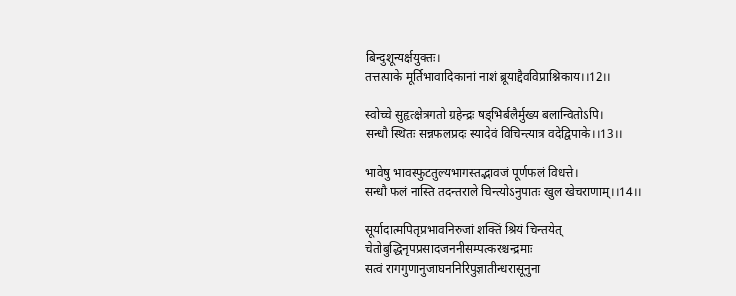बिन्दुशून्यर्क्षयुक्तः।
तत्तत्पाके मूर्तिभावादिकानां नाशं ब्रूयाद्दैवविप्राश्निकाय।।12।।

स्वोच्चे सुहृत्क्षेत्रगतो ग्रहेन्द्रः षड्भिर्बलैर्मुख्य बलान्वितोऽपि।
सन्धौ स्थितः सन्नफलप्रदः स्यादेवं विचिन्त्यात्र वदेद्विपाके।।13।।

भावेषु भावस्फुटतुल्यभागस्तद्भावजं पूर्णफलं विधत्ते।
सन्धौ फलं नास्ति तदन्तराले चिन्त्योऽनुपातः खुल खेचराणाम्।।14।।

सूर्यादात्मपितृप्रभावनिरुजां शक्तिं श्रियं चिन्तयेत्
चेतोबुद्धिनृपप्रसादजननीसम्पत्करश्चन्द्रमाः
सत्वं रागगुणानुजाघननिरिपुज्ञातीन्धरासूनुना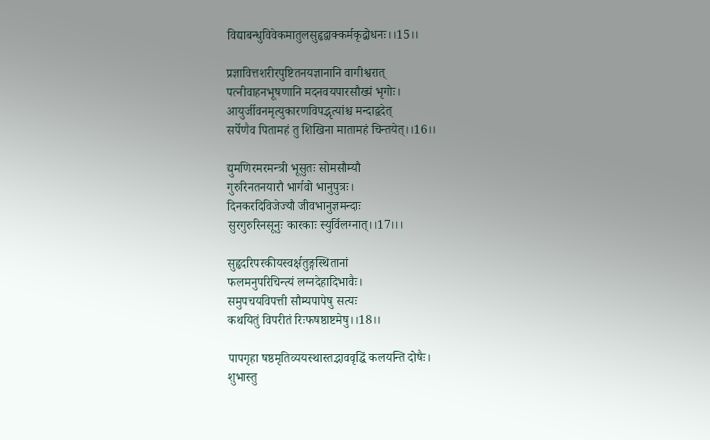विद्याबन्धुविवेकमातुलसुहृद्वाक्कर्मकृद्बोधनः।।15।।

प्रज्ञावित्तशरीरपुष्टितनयज्ञानानि वागीश्वरात्
पत्नीवाहनभूषणानि मदनवयपारसौख्यं भृगोः।
आयुर्जीवनमृत्युकारणविपद्भृत्यांश्च मन्दाद्वदेत्
सर्पेणैव पितामहं तु शिखिना मातामहं चिन्तयेत्।।16।।

द्युमणिरमरमन्त्री भूसुतः सोमसौम्यौ
गुरुरिनतनयारौ भार्गवो भानुपुत्रः।
दिनकरदिविजेज्यौ जीवभानुज्ञमन्दाः
सुरगुरुरिनसूनुः कारकाः स्युर्विलग्नात्।।17।।।

सुहृदरिपरकीयस्वर्क्षतुङ्गस्थितानां
फलमनुपरिचिन्त्यं लग्नदेहादिभावैः।
समुपचयविपत्ती सौम्यपापेषु सत्यः
कथयितुं विपरीतं रिःफषष्ठाष्टमेषु।।18।।

पापगृहा षष्ठमृतिव्ययस्थास्तद्भाववृद्धिं कलयन्ति दोषैः।
शुभास्तु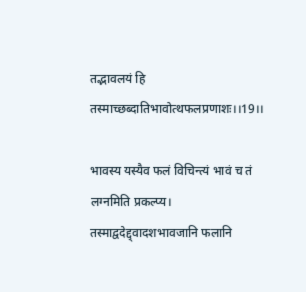तद्भावलयं हि तस्माच्छब्दातिभावोत्थफलप्रणाशः।।19।।

भावस्य यस्यैव फलं विचिन्त्यं भावं च तं लग्नमिति प्रकल्प्य।
तस्माद्वदेद्द्वादशभावजानि फलानि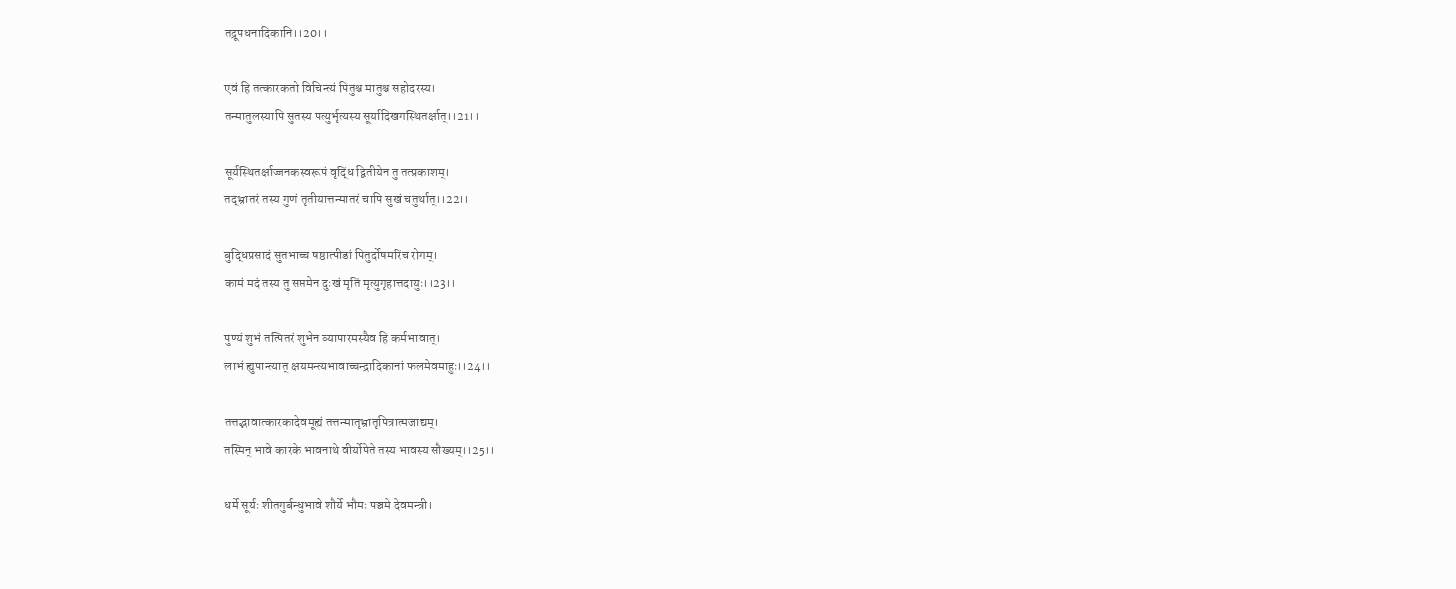तद्रूपधनादिकानि।।20।।

एवं हि तत्कारकतो विचिन्त्यं पितुश्च मातुश्च सहोदरस्य।
तन्मातुलस्यापि सुतस्य पत्युर्भृत्यस्य सूर्यादिखगस्थितर्क्षात्।।21।।

सूर्यस्थितर्क्षाज्जनकस्वरूपं वृद्धिं द्वितीयेन तु तत्प्रकाशम्।
तद्भ्रातरं तस्य गुणं तृतीयात्तन्मातरं चापि सुखं चतुर्थात्।।22।।

बुद्धिप्रसादं सुतभाच्च षष्ठात्पीडां पितुर्दोषमरिंच रोगम्।
कामं मदं तस्य तु सप्तमेन दुःखं मृतिं मृत्युगृहात्तदायुः।।23।।

पुण्यं शुभं तत्पितरं शुभेन व्यापारमस्यैव हि कर्मभावात्।
लाभं ह्युपान्त्यात् क्षयमन्त्यभावाच्चन्द्रादिकानां फलमेवमाहुः।।24।।

तत्तद्भावात्कारकादेवमूह्यं तत्तन्मातृभ्रातृपित्रात्मजाद्यम्।
तस्मिन् भावे कारके भावनाथे वीर्योपेते तस्य भावस्य सौख्यम्।।25।।

धर्मे सूर्यः शीतगुर्बन्धुभावे शौर्ये भौमः पञ्चमे देवमन्त्री।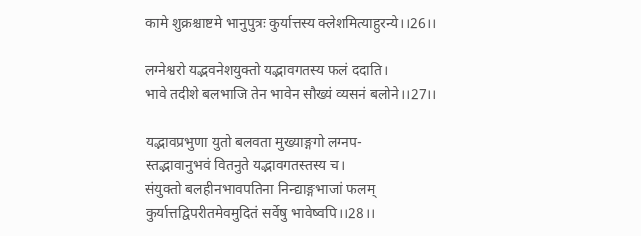कामे शुक्रश्चाष्टमे भानुपुत्रः कुर्यात्तस्य क्लेशमित्याहुरन्ये।।26।।

लग्नेश्वरो यद्भवनेशयुक्तो यद्भावगतस्य फलं ददाति।
भावे तदीशे बलभाजि तेन भावेन सौख्यं व्यसनं बलोने।।27।।

यद्भावप्रभुणा युतो बलवता मुख्याङ्गगो लग्नप-
स्तद्भावानुभवं वितनुते यद्भावगतस्तस्य च।
संयुक्तो बलहीनभावपतिना निन्द्याङ्गभाजां फलम्
कुर्यात्तद्विपरीतमेवमुदितं सर्वेषु भावेष्वपि।।28।।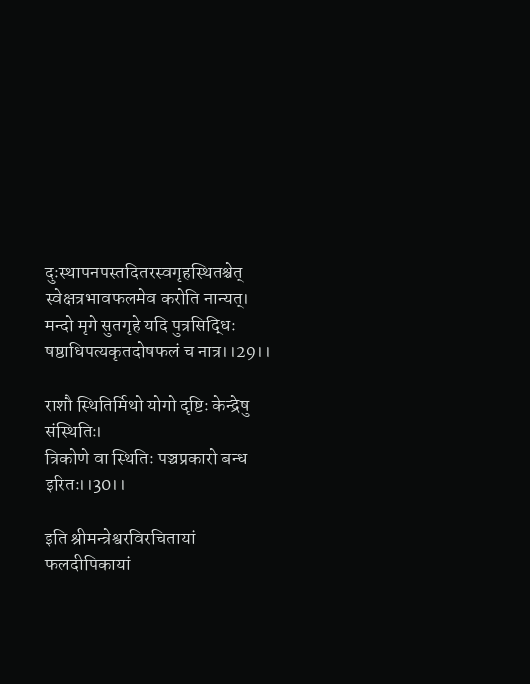दुःस्थापनपस्तदितरस्वगृहस्थितश्चेत्
स्वेक्षत्रभावफलमेव करोति नान्यत्।
मन्दो मृगे सुतगृहे यदि पुत्रसिद्धिः
षष्ठाधिपत्यकृतदोषफलं च नात्र।।29।।

राशौ स्थितिर्मिथो योगो दृष्टिः केन्द्रेषु संस्थितिः।
त्रिकोणे वा स्थितिः पञ्चप्रकारो बन्ध इरितः।।30।।

इति श्रीमन्त्रेश्वरविरचितायां फलदीपिकायां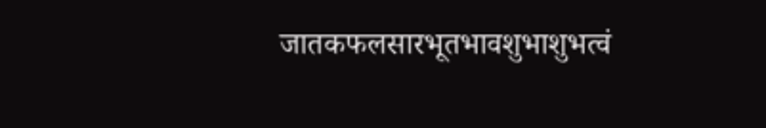जातकफलसारभूतभावशुभाशुभत्वं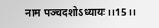नाम पञ्चदशोऽध्यायः।।15।।